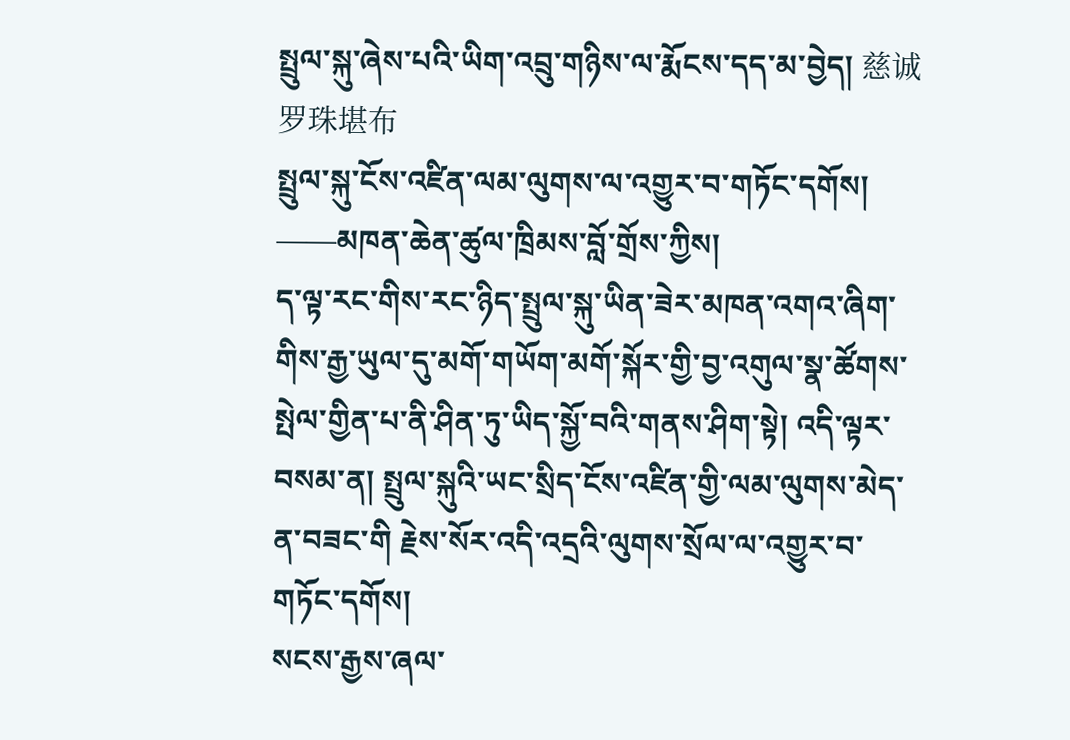སྤྲུལ་སྐུ་ཞེས་པའི་ཡིག་འབྲུ་གཉིས་ལ་རྨོངས་དད་མ་བྱེད། 慈诚罗珠堪布
སྤྲུལ་སྐུ་ངོས་འཛིན་ལམ་ལུགས་ལ་འགྱུར་བ་གཏོང་དགོས།
——མཁན་ཆེན་ཚུལ་ཁྲིམས་བློ་གྲོས་ཀྱིས།
ད་ལྟ་རང་གིས་རང་ཉིད་སྤྲུལ་སྐུ་ཡིན་ཟེར་མཁན་འགའ་ཞིག་གིས་རྒྱ་ཡུལ་དུ་མགོ་གཡོག་མགོ་སྐོར་གྱི་བྱ་འགུལ་སྣ་ཚོགས་སྤེལ་གྱིན་པ་ནི་ཤིན་ཏུ་ཡིད་སྐྱོ་བའི་གནས་ཤིག་སྟེ། འདི་ལྟར་བསམ་ན། སྤྲུལ་སྐུའི་ཡང་སྲིད་ངོས་འཛིན་གྱི་ལམ་ལུགས་མེད་ན་བཟང་གི རྗེས་སོར་འདི་འདྲའི་ལུགས་སྲོལ་ལ་འགྱུར་བ་གཏོང་དགོས།
སངས་རྒྱས་ཞལ་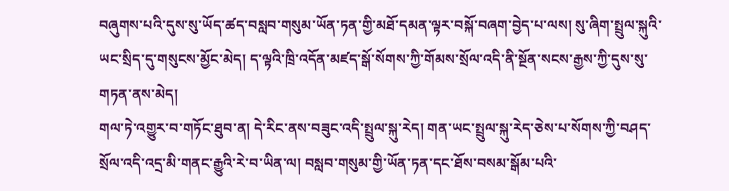བཞུགས་པའི་དུས་སུ་ཡོད་ཚད་བསླབ་གསུམ་ཡོན་ཏན་གྱི་མཐོ་དམན་ལྟར་བསྐོ་བཞག་བྱེད་པ་ལས། སུ་ཞིག་སྤྲུལ་སྐུའི་ཡང་སྲིད་དུ་གསུངས་མྱོང་མེད། ད་ལྟའི་ཁྲི་འདོན་མཛད་སྒོ་སོགས་ཀྱི་གོམས་སྲོལ་འདི་ནི་སྔོན་སངས་རྒྱས་ཀྱི་དུས་སུ་གཏན་ནས་མེད།
གལ་ཏེ་འགྱུར་བ་གཏོང་ཐུབ་ན། དེ་རིང་ནས་བཟུང་འདི་སྤྲུལ་སྐུ་རེད། གན་ཡང་སྤྲུལ་སྐུ་རེད་ཅེས་པ་སོགས་ཀྱི་བཤད་སྲོལ་འདི་འདྲ་མི་གནང་རྒྱུའི་རེ་བ་ཡིན་ལ། བསླབ་གསུམ་གྱི་ཡོན་ཏན་དང་ཐོས་བསམ་སྒོམ་པའི་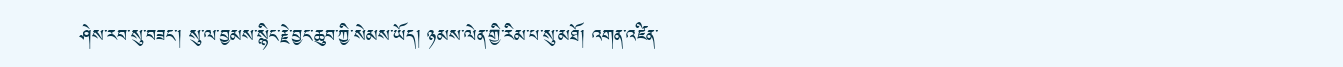ཤེས་རབ་སུ་བཟང་། སུ་ལ་བྱམས་སྙིང་རྗེ་བྱང་ཆུབ་ཀྱི་སེམས་ཡོད། ཉམས་ལེན་གྱི་རིམ་པ་སུ་མཐོ། འགན་འཛིན་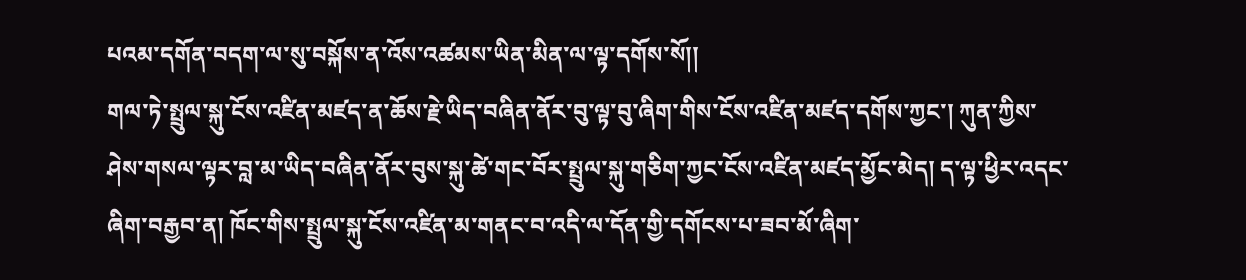པའམ་དགོན་བདག་ལ་སུ་བསྐོས་ན་འོས་འཚམས་ཡིན་མིན་ལ་ལྟ་དགོས་སོ།།
གལ་ཏེ་སྤྲུལ་སྐུ་ངོས་འཛིན་མཛད་ན་ཆོས་རྗེ་ཡིད་བཞིན་ནོར་བུ་ལྟ་བུ་ཞིག་གིས་ངོས་འཛིན་མཛད་དགོས་ཀྱང་། ཀུན་ཀྱིས་ཤེས་གསལ་ལྟར་བླ་མ་ཡིད་བཞིན་ནོར་བུས་སྐུ་ཚེ་གང་བོར་སྤྲུལ་སྐུ་གཅིག་ཀྱང་ངོས་འཛིན་མཛད་མྱོང་མེད། ད་ལྟ་ཕྱིར་འདང་ཞིག་བརྒྱབ་ན། ཁོང་གིས་སྤྲུལ་སྐུ་ངོས་འཛིན་མ་གནང་བ་འདི་ལ་དོན་གྱི་དགོངས་པ་ཟབ་མོ་ཞིག་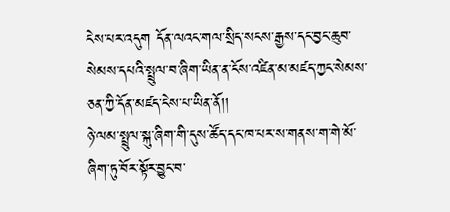ངེས་པར་འདུག དོན་ལའང་གལ་སྲིད་སངས་རྒྱས་དང་བྱང་ཆུབ་སེམས་དཔའི་སྤྲུལ་བ་ཞིག་ཡིན་ན་ངོས་འཛིན་མ་མཛད་ཀྱང་སེམས་ཅན་ཀྱི་དོན་མཛད་ངེས་པ་ཡིན་ནོ།།
ཉེ་ལམ་སྤྲུལ་སྐུ་ཞིག་གི་དུས་ཚོད་དང་ཁ་པར་ས་གནས་ག་གེ་མོ་ཞིག་ཏུ་བོར་སྟོར་བྱུང་བ་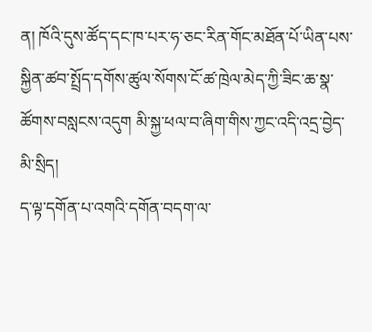ན། ཁོའི་དུས་ཚོད་དང་ཁ་པར་ཧ་ཅང་རིན་གོང་མཐོན་པོ་ཡིན་པས་སྐྱིན་ཚབ་སྤྲོད་དགོས་ཚུལ་སོགས་ངོ་ཚ་ཁྲེལ་མེད་ཀྱི་ཟིང་ཆ་སྣ་ཚོགས་བསླངས་འདུག མི་སྐྱ་ཕལ་བ་ཞིག་གིས་ཀྱང་འདི་འདྲ་བྱེད་མི་སྲིད།
ད་ལྟ་དགོན་པ་འགའི་དགོན་བདག་ལ་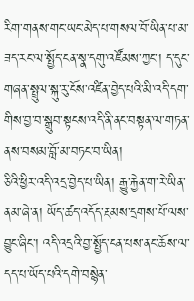རིག་གནས་གང་ཡང་མེད་པ་གསལ་བོ་ཡིན་པ་མ་ཟད་རང་ལ་སྤྱོད་ངན་སྣ་དགུ་འཛོམས་ཀྱང་། ད་དུང་གཞན་སྤྲུལ་སྐུ་རུ་ངོས་འཛིན་བྱེད་པའི་མི་འདི་དག་གིས་བྱ་བ་སྒྲུབ་སྟངས་འདི་ནི་ནང་བསྟན་ལ་གཏན་ནས་བསམ་བློ་མ་བཏང་བ་ཡིན།
ཅིའི་ཕྱིར་འདི་འདྲ་བྱེད་པ་ཡིན། རྒྱུ་རྐྱེན་ག་རེ་ཡིན་ནམ་ཞེ་ན། ཡོད་ཚད་འདོད་རྔམས་དྲགས་པོ་ལས་བྱུང་ཞིང་། འདི་འདྲའི་བྱ་སྤྱོད་ངན་པས་ནང་ཆོས་ལ་དད་པ་ཡོད་པའི་དགེ་བསྙེན་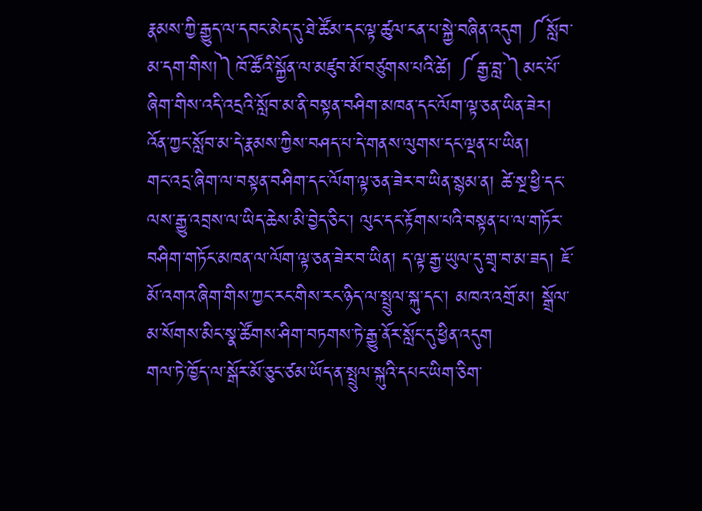རྣམས་ཀྱི་རྒྱུད་ལ་དབང་མེད་དུ་ཐེ་ཚོམ་དང་ལྟ་ཚུལ་ངན་པ་སྐྱེ་བཞིན་འདུག ༼སློབ་མ་དག་གིས།༽ཁོ་ཚོའི་སྐྱོན་ལ་མཛུབ་མོ་བཙུགས་པའི་ཚེ། ༼རྒྱ་བླ་༽མང་པོ་ཞིག་གིས་འདི་འདྲའི་སློབ་མ་ནི་བསྟན་བཤིག་མཁན་དང་ལོག་ལྟ་ཅན་ཡིན་ཟེར། འོན་ཀྱང་སློབ་མ་དེ་རྣམས་ཀྱིས་བཤད་པ་དེ་གནས་ལུགས་དང་ལྡན་པ་ཡིན།
གང་འདྲ་ཞིག་ལ་བསྟན་བཤིག་དང་ལོག་ལྟ་ཅན་ཟེར་བ་ཡིན་སྙམ་ན། ཚེ་སྔ་ཕྱི་དང་ལས་རྒྱུ་འབྲས་ལ་ཡིད་ཆེས་མི་བྱེད་ཅིང་། ལུང་དང་རྟོགས་པའི་བསྟན་པ་ལ་གཏོར་བཤིག་གཏོང་མཁན་ལ་ལོག་ལྟ་ཅན་ཟེར་བ་ཡིན། ད་ལྟ་རྒྱ་ཡུལ་དུ་གྲྭ་བ་མ་ཟད། ཇོ་མོ་འགའ་ཞིག་གིས་ཀྱང་རང་གིས་རང་ཉིད་ལ་སྤྲུལ་སྐུ་དང་། མཁའ་འགྲོ་མ། སྒྲོལ་མ་སོགས་མིང་སྣ་ཚོགས་ཤིག་བཏགས་ཏེ་རྒྱུ་ནོར་སློང་དུ་ཕྱིན་འདུག
གལ་ཏེ་ཁྱོད་ལ་སྒོར་མོ་ཅུང་ཙམ་ཡོད་ན་སྤྲུལ་སྐུའི་དཔང་ཡིག་ཅིག་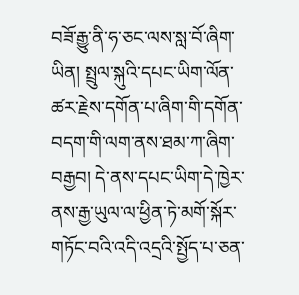བཟོ་རྒྱུ་ནི་ཧ་ཅང་ལས་སླ་བོ་ཞིག་ཡིན། སྤྲུལ་སྐུའི་དཔང་ཡིག་ལོན་ཚར་རྗེས་དགོན་པ་ཞིག་གི་དགོན་བདག་གི་ལག་ནས་ཐམ་ཀ་ཞིག་བརྒྱབ། དེ་ནས་དཔང་ཡིག་དེ་ཁྱེར་ནས་རྒྱ་ཡུལ་ལ་ཕྱིན་ཏེ་མགོ་སྐོར་གཏོང་བའི་འདི་འདྲའི་སྤྱོད་པ་ཅན་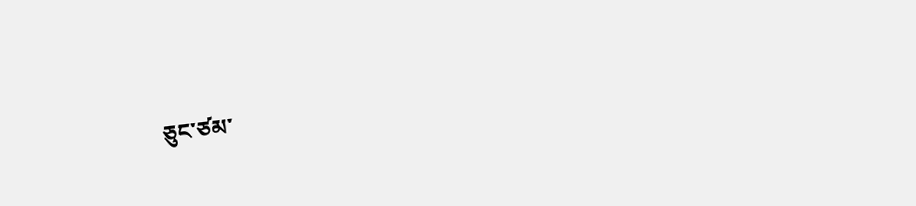ཅུང་ཙམ་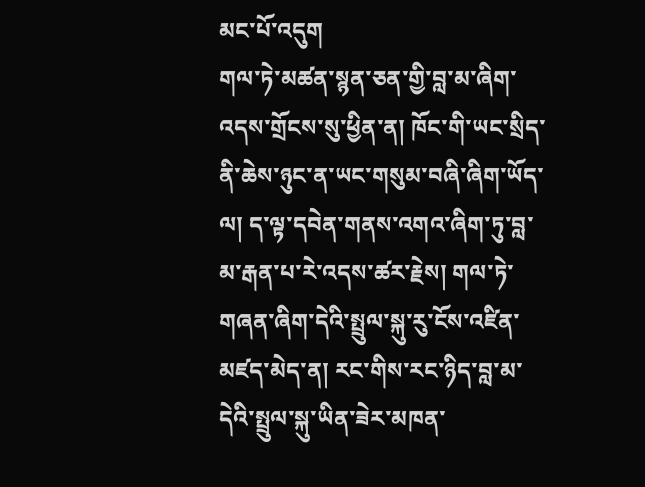མང་པོ་འདུག
གལ་ཏེ་མཚན་སྙན་ཅན་གྱི་བླ་མ་ཞིག་འདས་གྲོངས་སུ་ཕྱིན་ན། ཁོང་གི་ཡང་སྲིད་ནི་ཆེས་ཉུང་ན་ཡང་གསུམ་བཞི་ཞིག་ཡོད་ལ། ད་ལྟ་དབེན་གནས་འགའ་ཞིག་ཏུ་བླ་མ་རྒན་པ་རེ་འདས་ཚར་རྗེས། གལ་ཏེ་གཞན་ཞིག་དེའི་སྤྲུལ་སྐུ་རུ་ངོས་འཛིན་མཛད་མེད་ན། རང་གིས་རང་ཉིད་བླ་མ་དེའི་སྤྲུལ་སྐུ་ཡིན་ཟེར་མཁན་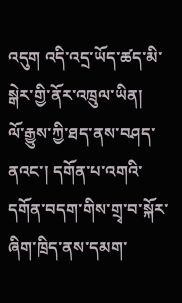འདུག འདི་འདྲ་ཡོད་ཚད་མི་སྒེར་གྱི་ནོར་འཁྲུལ་ཡིན།
ལོ་རྒྱུས་ཀྱི་ཐད་ནས་བཤད་ནའང་། དགོན་པ་འགའི་དགོན་བདག་གིས་གྲྭ་བ་སྐོར་ཞིག་ཁྲིད་ནས་དམག་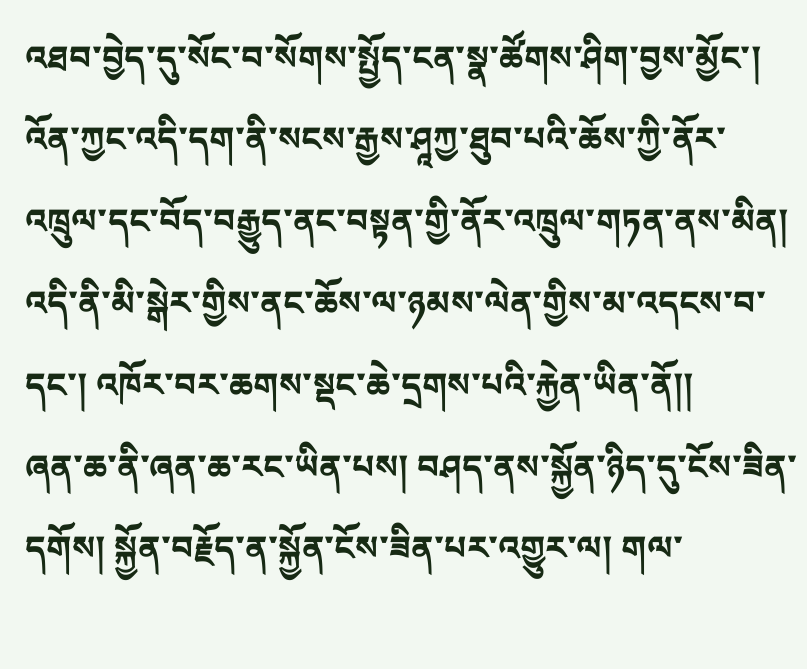འཐབ་བྱེད་དུ་སོང་བ་སོགས་སྤྱོད་ངན་སྣ་ཚོགས་ཤིག་བྱས་མྱོང་། འོན་ཀྱང་འདི་དག་ནི་སངས་རྒྱས་ཤཱཀྱ་ཐུབ་པའི་ཆོས་ཀྱི་ནོར་འཁྲུལ་དང་བོད་བརྒྱུད་ནང་བསྟན་གྱི་ནོར་འཁྲུལ་གཏན་ནས་མིན། འདི་ནི་མི་སྒེར་གྱིས་ནང་ཆོས་ལ་ཉམས་ལེན་གྱིས་མ་འདངས་བ་དང་། འཁོར་བར་ཆགས་སྡང་ཆེ་དྲགས་པའི་རྐྱེན་ཡིན་ནོ།།
ཞན་ཆ་ནི་ཞན་ཆ་རང་ཡིན་པས། བཤད་ནས་སྐྱོན་ཉིད་དུ་ངོས་ཟིན་དགོས། སྐྱོན་བརྗོད་ན་སྐྱོན་ངོས་ཟིན་པར་འགྱུར་ལ། གལ་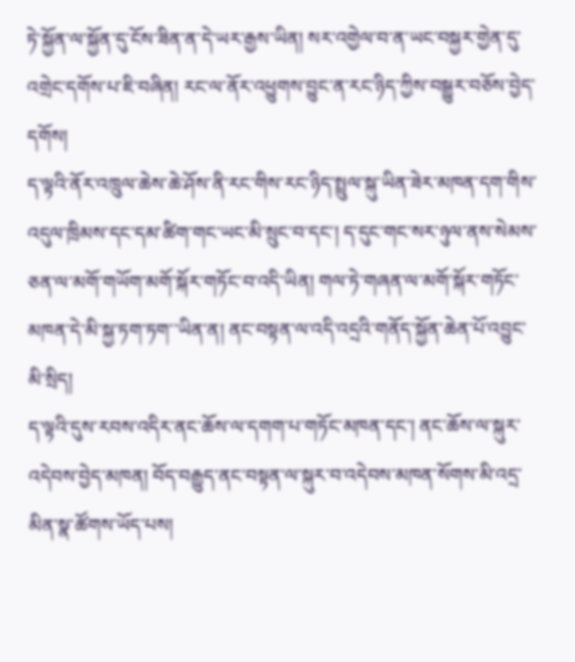ཏེ་སྐྱོན་ལ་སྐྱོན་དུ་ངོས་ཟིན་ན་དེ་ཡར་རྒྱས་ཡིན། སར་འགྱེལ་བ་ན་ཡང་བསྐྱར་གྱེན་དུ་འགྲེང་དགོས་པ་ཇི་བཞིན། རང་ལ་ནོར་འཕྱུགས་བྱུང་ན་རང་ཉིད་ཀྱིས་བསྒྱུར་བཅོས་བྱེད་དགོས།
ད་ལྟའི་ནོར་འཁྲུལ་ཆེས་ཆེ་ཤོས་ནི་རང་གིས་རང་ཉིད་སྤྲུལ་སྐུ་ཡིན་ཟེར་མཁན་དག་གིས་འདུལ་ཁྲིམས་དང་དམ་ཚིག་གང་ཡང་མི་སྲུང་བ་དང་། ད་དུང་གང་སར་ཉུལ་ནས་སེམས་ཅན་ལ་མགོ་གཡོག་མགོ་སྐོར་གཏོང་བ་འདི་ཡིན། གལ་ཏེ་གཞན་ལ་མགོ་སྐོར་གཏོང་མཁན་དེ་མི་སྐྱ་ཏག་ཏག་་ཡིན་ན། ནང་བསྟན་ལ་འདི་འདྲའི་གནོད་སྐྱོན་ཆེན་པོ་འབྱུང་མི་སྲིད།
ད་ལྟའི་དུས་རབས་འདིར་ནང་ཆོས་ལ་དགག་པ་གཏོང་མཁན་དང་། ནང་ཆོས་ལ་སྐུར་འདེབས་བྱེད་མཁན། བོད་བརྒྱུད་ནང་བསྟན་ལ་སྐུར་བ་འདེབས་མཁན་སོགས་མི་འདྲ་མིན་སྣ་ཚོགས་ཡོད་པས།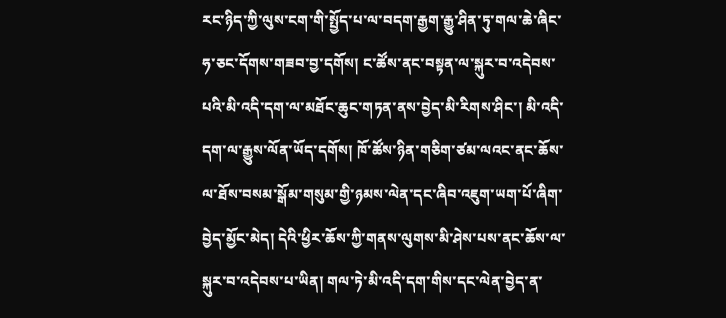རང་ཉིད་ཀྱི་ལུས་ངག་གི་སྤྱོད་པ་ལ་བདག་རྒྱག་རྒྱུ་ཤིན་ཏུ་གལ་ཆེ་ཞིང་ཧ་ཅང་དོགས་གཟབ་བྱ་དགོས། ང་ཚོས་ནང་བསྟན་ལ་སྐུར་བ་འདེབས་པའི་མི་འདི་དག་ལ་མཐོང་ཆུང་གཏན་ནས་བྱེད་མི་རིགས་ཤིང་། མི་འདི་དག་ལ་རྒྱུས་ལོན་ཡོད་དགོས། ཁོ་ཚོས་ཉིན་གཅིག་ཙམ་ལའང་ནང་ཆོས་ལ་ཐོས་བསམ་སྒོམ་གསུམ་གྱི་ཉམས་ལེན་དང་ཞིབ་འཇུག་ཡག་པོ་ཞིག་བྱེད་མྱོང་མེད། དེའི་ཕྱིར་ཆོས་ཀྱི་གནས་ལུགས་མི་ཤེས་པས་ནང་ཆོས་ལ་སྐུར་བ་འདེབས་པ་ཡིན། གལ་ཏེ་མི་འདི་དག་གིས་དང་ལེན་བྱེད་ན་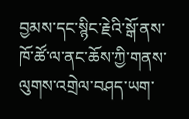བྱམས་དང་སྙིང་རྗེའི་སྒོ་ནས་ཁོ་ཚོ་ལ་ནང་ཆོས་ཀྱི་གནས་ལུགས་འགྲེལ་བཤད་ཡག་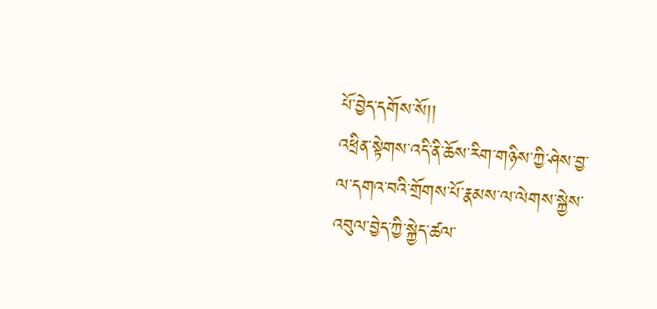པོ་བྱེད་དགོས་སོ།།
འཕྲིན་སྟེགས་འདི་ནི་ཆོས་རིག་གཉིས་ཀྱི་ཤེས་བྱ་ལ་དགའ་བའི་གྲོགས་པོ་རྣམས་ལ་ལེགས་སྐྱེས་འབུལ་བྱེད་ཀྱི་སྐྱེད་ཚལ་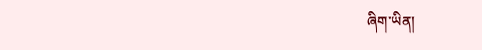ཞིག་ཡིན།